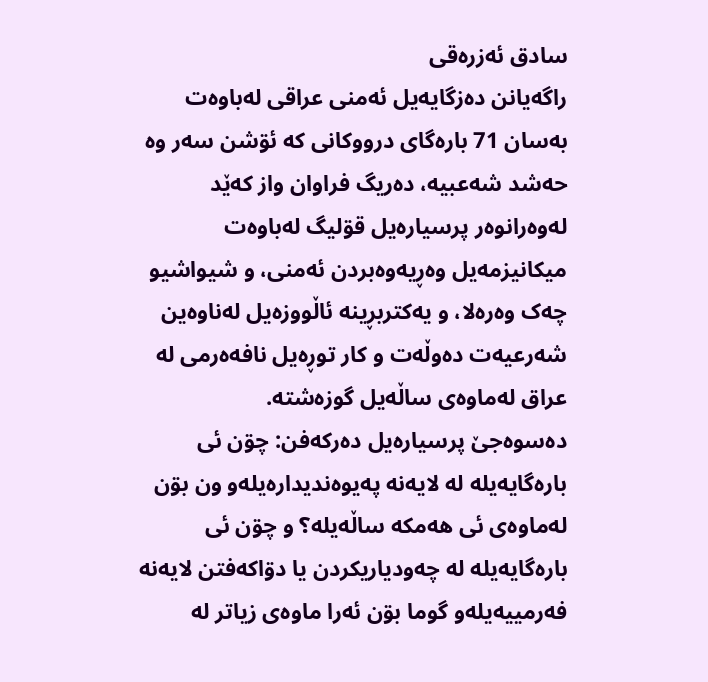سادق ئەزرەقی
راگەیانن دەزگایەیل ئەمنی عراقی لەباوەت بەسان 71 بارەگای درووکانی کە ئۊشن سەر وە حەشد شەعبیە، دەریگ فراوان واز کەێد لەوەرانوەر پرسیارەیل قۊلیگ لەباوەت میکانیزمەیل وەڕیەوەبردن ئەمنی، و شیواشیو چەک وەرەلا، و یەکتربڕینە ئاڵووزەیل لەناوەین شەرعیەت دەوڵەت و کار توڕەیل نافەەرمی لە عراق لەماوەی ساڵەیل گوزەشتە.
دەسوەجێ پرسیارەیل دەرکەفن: چۊن ئی بارەگایەیلە لە لایەنە پەیوەندیدارەیلەو ون بۊن لەماوەی ئی هەمکە ساڵەیلە؟ و چۊن ئی بارەگایەیلە لە چەودیاریکردن یا دۊاکەفتن لایەنە فەرمییەیلەو گوما بۊن ئەرا ماوەی زیاتر لە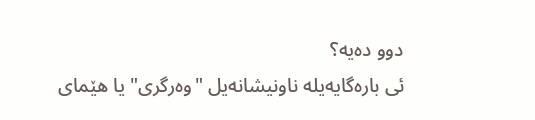دوو دەیە؟
ئی بارەگایەیلە ناونیشانەیل "وەرگری" یا هێمای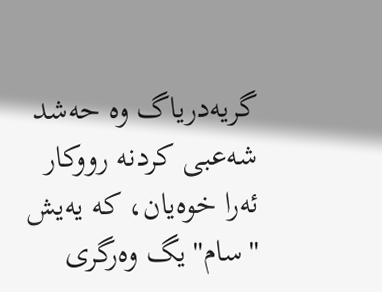گریەدریاگ وە حەشد شەعبی کردنە رووکار ئەرا خوەیان، کە یەیش "سام"یگ وەرگری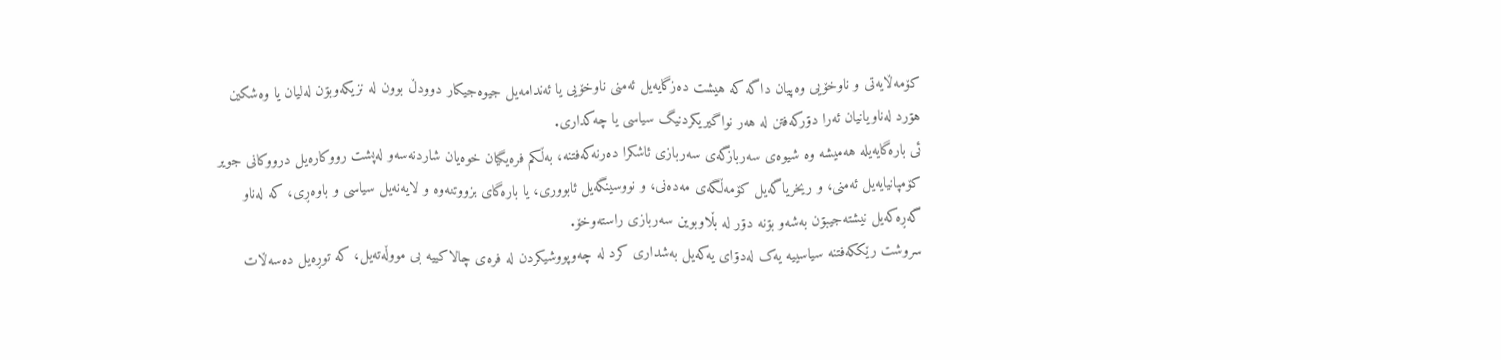کۆمەڵایەتی و ناوخۆیی وەپیان داگە کە هیشت دەزگایەیل ئەمنی ناوخۆیی یا ئەندامەیل جیوەجیکار دوودڵ بوون لە نزیکەوبۊن لەلیان یا وەشکین هۊرد لەناویانیان ئەرا دۊرکەفتن لە هەر نواگیریکردنیگ سیاسی یا چەکداری.
ئی بارەگایەیلە هەمیشە وە شیوەی سەربازگەی سەربازی ئاشکرا دەرنەکەفتنە، بەڵکم فرەیگیان خوەیان شاردنەسەو لەپشت رووکارەیل درووکانی جویر کۆمپانیایەیل ئەمنی، و ریخریاگەیل کۆمەڵگەی مەدەنی، و نووسینگەیل ئابووری، یا بارەگای بزووتنەوە و لایەنەیل سیاسی و باوەڕی، کە لەناو گەڕەکەیل نیشتەجیبۊن بەشەو بۊنە دۊر لە بڵاوبوین سەربازی راستەوخۆ.
سروشت رێککەفتنە سیاسییە یەک لەدۊای یەکەیل بەشداری کرد لە چەوپووشیکردن لە فرەی چالاکییە بی مووڵەتەیل، کە توڕەیل دەسەڵات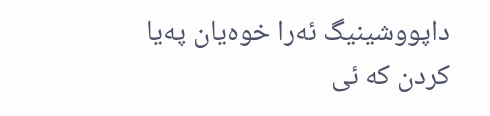داپووشینیگ ئەرا خوەیان پەیا کردن کە ئی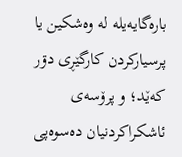بارەگایەیلە لە وەشکین یا پرسیارکردن کارگێڕی دۊر کەێد؛ و پرۆسەی ئاشکراکردنیان دەسوەپی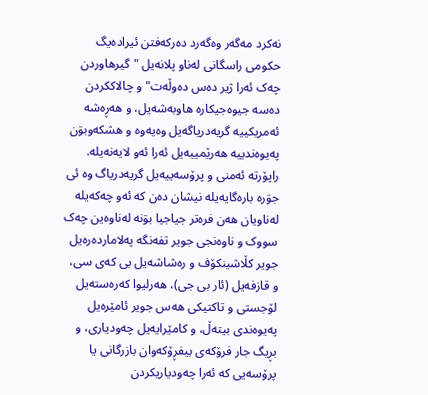نەکرد مەگەر وەگەرد دەرکەفتن ئیرادەیگ حکومی راسگانی لەناو پلانەیل "گیرهاوردن چەک ئەرا ژیر دەس دەوڵەت" و چالاککردن دەسە جیوەجیکارە هاوبەشەیل، و هەڕەشە ئەمریکییە گریەدریاگەیل وەیەوە و هشکەوبۊن پەیوەندییە هەرێمییەیل ئەرا ئەو لایەنەیلە.
راپۆرتە ئەمنی و پرۆسەییەیل گریەدریاگ وە ئی جۊرە بارەگایەیلە نیشان دەن کە ئەو چەکەیلە لەناویان هەن فرەتر جیاجیا بۊنە لەناوەین چەک سووک و ناوەنجی جویر تفەنگە پەلاماردەرەیل جویر کڵاشینکۆف و رەشاشەیل بی کەی سی، و قازفەیل (ئار بی جی)، هەرلیوا کەرەستەیل لۆجستی و تاکتیکی هەس جویر ئامێرەیل پەیوەندی بیتەڵ، و کامێرایەیل چەودیاری، و بڕیگ جار فرۆکەی بیفڕۆکەوان بازرگانی یا پرۆسەیی کە ئەرا چەودیاریکردن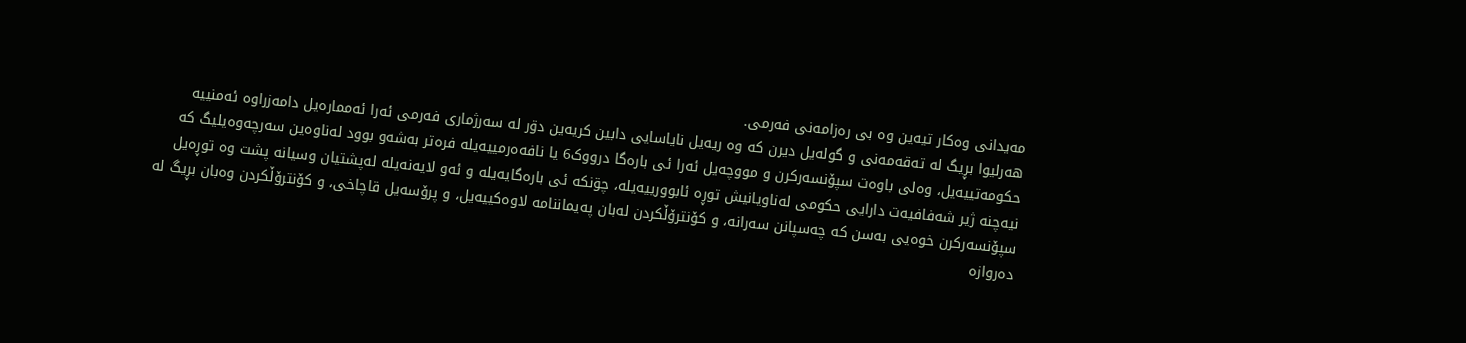مەیدانی وەکار تیەین وە بی رەزامەنی فەرمی.
هەرلیوا بڕیگ لە تەقەمەنی و گولەیل دیرن کە وە ریەیل نایاسایی دابین کریەین دۊر لە سەرژماری فەرمی ئەرا ئەممارەیل دامەزراوە ئەمنییە حکومەتییەیل، وەلی باوەت سپۆنسەرکرن و مووچەیل ئەرا ئی بارەگا درووک6 یا نافەەرمییەیلە فرەتر بەشەو بوود لەناوەین سەرچەوەیلیگ کە نیەچنە ژیر شەفافیەت دارایی حکومی لەناویانیش توڕە ئابوورییەیلە، چۊنکە ئی بارەگایەیلە و ئەو لایەنەیلە لەپشتیان وسیانە پشت وە توڕەیل سپۆنسەرکرن خوەیی بەسن کە چەسپانن سەرانە، و کۆنترۆڵکردن لەبان پەیماننامە لاوەکییەیل، و پرۆسەیل قاچاخی، و کۆنترۆڵکردن وەبان بڕیگ لە دەروازە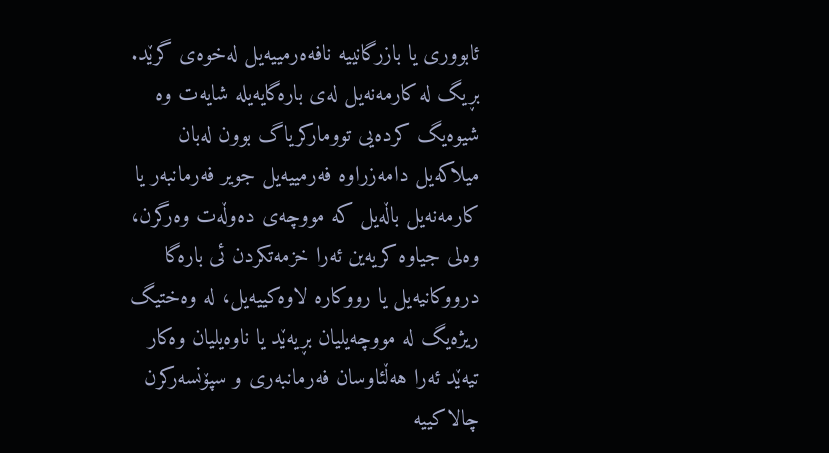ئابووری یا بازرگانییە نافەەرمییەیل لەخوەی گرێد.
بڕیگ لە کارمەنەیل لەی بارەگایەیلە شایەت وە شیوەیگ کردەیی توومارکریاگ بوون لەبان میلاکەیل دامەزراوە فەرمییەیل جویر فەرمانبەر یا کارمەنەیل باڵەیل کە مووچەی دەوڵەت وەرگرن، وەلی جیاوە کریەین ئەرا خزمەتکردن ئی بارەگا درووکانیەیل یا رووکارە لاوەکییەیل، لە وەختیگ ریژەیگ لە مووچەیلیان بڕیەێد یا ناوەیلیان وەکار تیەێد ئەرا هەڵئاوسان فەرمانبەری و سپۆنسەرکرن چالاکییە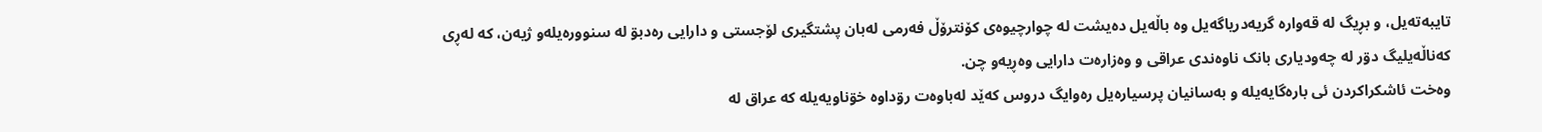تایبەتەیل، و بڕیگ لە قەوارە گریەدریاگەیل وە باڵەیل دەیشت لە چوارچیوەی کۆنترۆڵ فەرمی لەبان پشتگیری لۆجستی و دارایی رەدبۊ لە سنوورەیلەو ژیەن، کە لەڕی کەناڵەیلیگ دۊر لە چەودیاری بانک ناوەندی عراقی و وەزارەت دارایی وەڕیەو چن.
وەخت ئاشکراکردن ئی بارەگایەیلە و بەسانیان پرسیارەیل رەوایگ دروس کەێد لەباوەت رۊداوە خۊناویەیلە کە عراق لە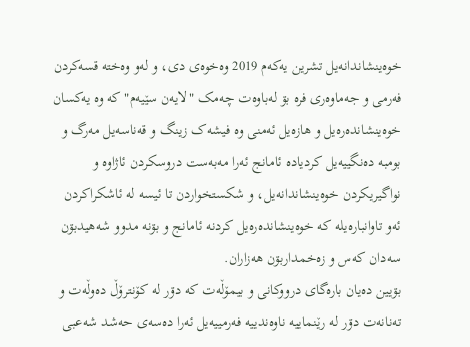خوەینشاندانەیل تشرین یەکەم 2019 وەخوەی دی، و لەو وەختە قسەکردن فەرمی و جەماوەری فرە بۊ لەباوەت چەمک "لایەن سێیەم" کە وە یەکسان خوەینشاندەرەیل و هازەیل ئەمنی وە فیشەک زینگ و قەناسەیل مەرگ و بومبە دەنگییەیل کردیادە ئامانج ئەرا مەبەست دروسکردن ئاژاوە و نواگیریکردن خوەینشاندانەیل، و شکستخواردن تا ئیسە لە ئاشکراکردن ئەو تاوانبارەیلە کە خوەینشاندەرەیل کردنە ئامانج و بۊنە مدوو شەهیدبۊن سەدان کەس و زەخمداربۊن هەزاران.
بۊیین دەیان بارەگای درووکانی و بیمۆڵەت کە دۊر لە کۆنترۆڵ دەوڵەت و تەنانەت دۊر لە رێنماییە ناوەندییە فەرمییەیل ئەرا دەسەی حەشد شەعبی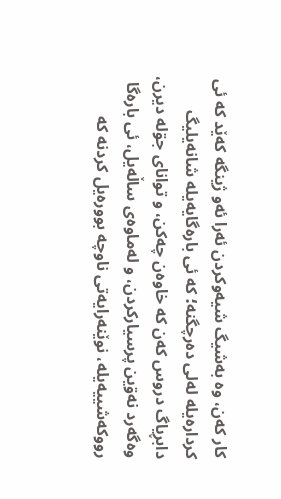کار کەن، وە بەشیگ شیەوکردن ئەرا ئەو ژینگە کەێد کە ئی کردارەیلە لەلی دەرچگنە؛ کە ئی بارەگایەیلە شانەیلیگ دابڕیاگ دروس کەن کە خاوەن چەکن، و توانای جۊلە دیرن، وەگەرد نەۊین پرسیارکردن، و لەماوەی ساڵەیل، ئی بارەگا رووکەشییەیلە، نوێنەرایەتی ناوچە بوورەیل کردنە کە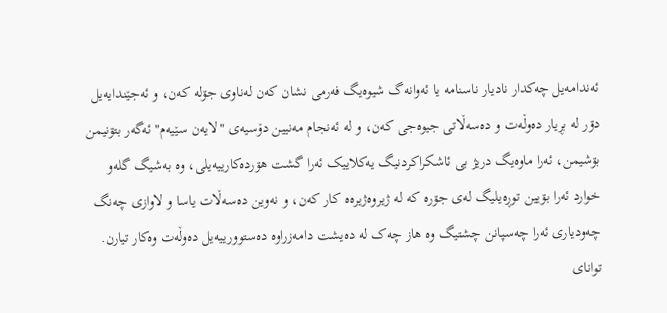ئەندامەیل چەکدار نادیار ناسنامە یا ئەوانەگ شیوەیگ فەرمی نشان کەن لەناوی جۊلە کەن، و ئەجێندایەیل دۊر لە بڕیار دەوڵەت و دەسەڵاتی جیوەجی کەن، و لە ئەنجام مەنیین دۆسیەی "لایەن سێیەم" ئەگەر بتۊنیمن بۊشیمن، ئەرا ماوەیگ دریژ بی ئاشکراکردنیگ یەکلاییک ئەرا گشت هۊردەکارییەیلی، وە بەشیگ گلەو خوارد ئەرا بۊیین توڕەیلیگ لەی جۊرە کە لە ژیروەژیرەە کار کەن، و نەوین دەسەڵات یاسا و لاوازی چەنگ چەودیاری ئەرا چەسپانن چشتیگ وە هاز چەک لە دەیشت دامەزراوە دەستوورییەیل دەوڵەت وەکار تیارن.
توانای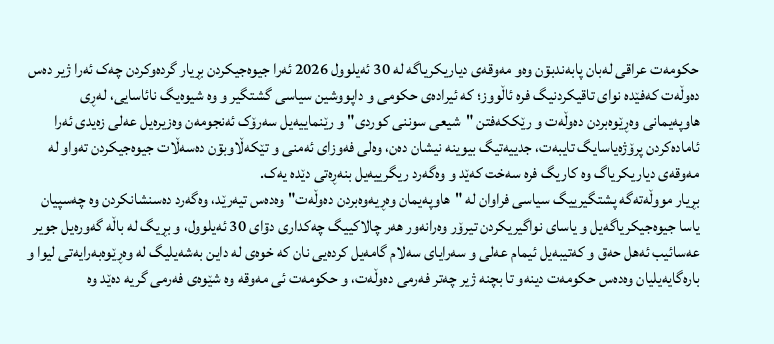حکومەت عراقی لەبان پابەندبۊن وەو مەوقەی دیاریکریاگە لە 30 ئەیلوول 2026 ئەرا جیوەجیکردن بڕیار گردەوکردن چەک ئەرا ژیر دەس دەوڵەت کەفێدە نوای تاقیکردنیگ فرە ئاڵووز؛ کە ئیرادەی حکومی و داپووشین سیاسی گشتگیر و وە شیوەیگ نائاسایی، لەڕی هاوپەیمانی وەڕێوەبردن دەوڵەت و رێککەفتن "شیعی سوننی کوردی" و رێنماییەیل سەرۆک ئەنجومەن وەزیرەیل عەلی زەیدی ئەرا ئامادەکردن پرۆژەیاسایگ تایبەت، جدییەتیگ بیوینە نیشان دەن، وەلی فەوزای ئەمنی و تێکەڵاوبۊن دەسەڵات جیوەجیکردن تەواو لە مەوقەی دیاریکریاگ وە کاریگ فرە سەخت کەێد و وەگەرد ریگرییەیل بنەڕەتی دێدە یەک.
بڕیار مووڵەتەگە پشتگیرییگ سیاسی فراوان لە "هاوپەیمان وەڕیەوەبردن دەوڵەت" وەدەس تیەرێد، وەگەرد دەسنشانکردن وە چەسپیان یاسا جیوەجیکریاگەیل و یاسای نواگیریکردن تیرۆر وەرانەور هەر چالاکییگ چەکداری دۊای 30 ئەیلوول، و بڕیگ لە باڵە گەورەیل جویر عەسائیب ئەهل حەق و کەتیبەیل ئیمام عەلی و سەرایای سەلام گامەیل کردەیی نان کە خوەی لە داین بەشەیلیگ لە وەڕێوەبەرایەتی لیوا و بارەگایەیلیان وەدەس حکومەت دینەو تا بچنە ژیر چەتر فەرمی دەوڵەت، و حکومەت ئی مەوقە وە شێوەی فەرمی گریە دەێد وە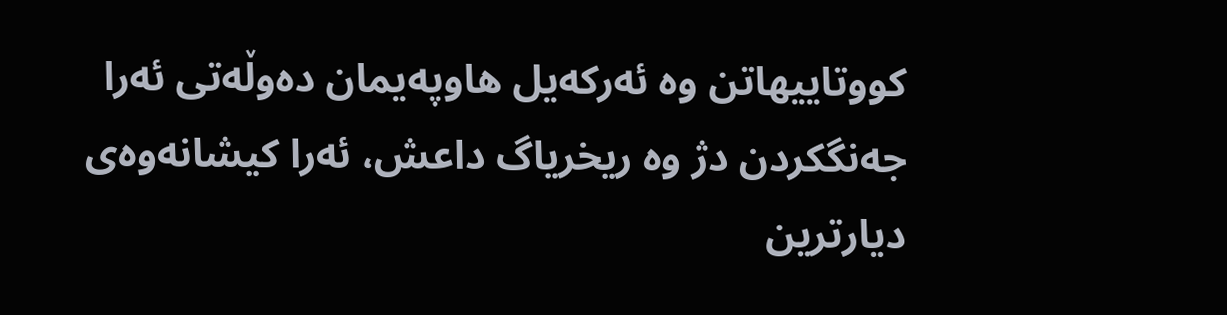کووتاییهاتن وە ئەرکەیل هاوپەیمان دەوڵەتی ئەرا جەنگکردن دژ وە ریخریاگ داعش، ئەرا کیشانەوەی دیارترین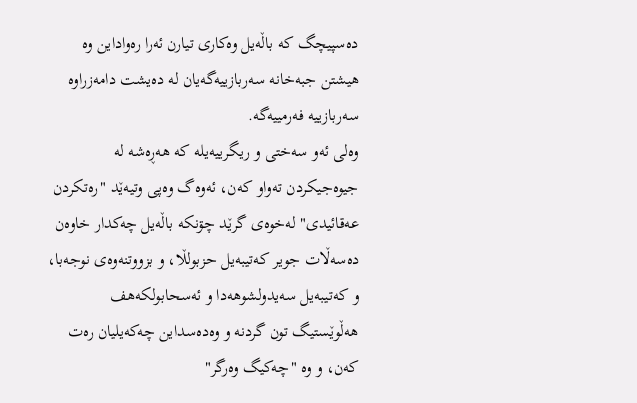دەسپیچگ کە باڵەیل وەکاری تیارن ئەرا رەواداین وە هیشتن جبەخانە سەربازییەگەیان لە دەیشت دامەزراوە سەربازییە فەرمییەگە.
وەلی ئەو سەختی و ریگرییەیلە کە هەڕەشە لە جیوەجیکردن تەواو کەن، ئەوەگ وەپی وتیەێد "رەتکردن عەقائیدی" لەخوەی گرێد چۊنکە باڵەیل چەکدار خاوەن دەسەڵات جویر کەتیبەیل حزبولڵا، و بزووتنەوەی نوجەبا، و کەتیبەیل سەیدولشوهەدا و ئەسحابولکەهف هەڵوێستیگ تون گردنە و وەدەسداین چەکەیلیان رەت کەن، و وە "چەکیگ وەرگر"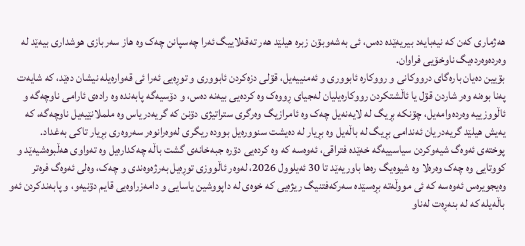هەژماری کەن کە نیەبایەد بیریەێدە دەس، ئی بەشەوبۊن زبرە هیلێد هەر تەقەلاییگ ئەرا چەسپانن چەک وە هاز سەربازی هوشداری بیەێد لە وەردەوەردەیگ ناوخۆیی فراوان.
بۊیین دەیان بارەگای درووکانی و رووکارە ئابووری و ئەمنییەیل، قۊلی دزەکردن ئابووری و توڕەیی ئەرا ئی قەوارەیلە نیشان دەێد، کە شایەت پەنا بوەنە وەر شاردن قۊل یا ئاڵشتکردن رووکارەیلیان لەجیای ڕووەک وە کردەیی بیەنە دەس، و دۆسیەگە پابەندە وە رادەی ئارامی ناوچەگە و ئاڵووزییە وەردەوامەیل، چۊنکە بڕیگ لە لایەنەیل چەک وە ئامرازیگ وەرگری ستراتیژی دۊنن کە گریەدریاس وە ململانێیەیل ناوچەگە، کە یەیش هیلێد گریەدریان ئەندامی بڕیگ لە باڵەیل وە بڕیار لە دەیشت سنوورەیل بوودە ریگری لەوەرانوەر سەروەری بڕیار تاکی بەغداد.
پوختەی ئەوەگ شیەوکردن سیاسییەگە خەێدە فتراقی، ئەوەسە کە وە کردەیی دۊرە جبەخانەی گشت باڵە چەکدارەیل وە تەواوی هەڵبوەشیەێد و کووتایی وە چەک وەرەلا وە شیوەیگ رەها باوریەێد تا 30 ئەیلوول 2026، لەوەر ئاڵووزی توڕەیل بەرژەوەندی و چەک، وەلی ئەوەگ فرەتر وەیجویرەس ئەوەسە کە ئی مووڵەتە بڕەسێدە سەرکەفتنیگ ریژەیی کە خوەی لە داپووشین یاسایی و دامەزراوەیی قایم دۊنیەو، و پابەندکردن ئەو باڵەیلە کە لە بنەڕەت لەناو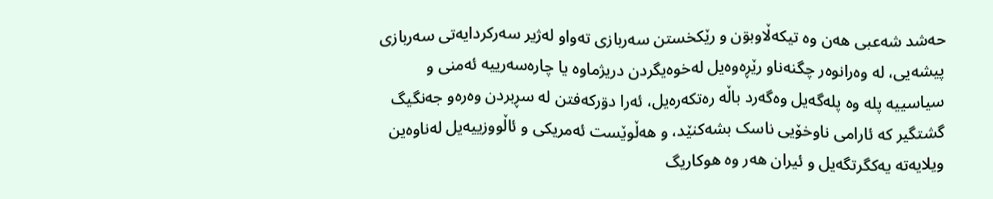حەشد شەعبی هەن وە تیکەڵاوبۊن و رێکخستن سەربازی تەواو لەژیر سەرکردایەتی سەربازی پیشەیی، لە وەرانوەر چگنەناو رێڕەوەیل لەخوەیگردن دریژماوە یا چارەسەرییە ئەمنی و سیاسییە پلە وە پلەگەیل وەگەرد باڵە رەتکەرەیل، ئەرا دۊرکەفتن لە سڕبردن وەرەو جەنگیگ گشتگیر کە ئارامی ناوخۆیی ناسک بشەکنێد، و هەڵوێست ئەمریکی و ئاڵووزییەیل لەناوەین ویلایەتە یەکگرتگەیل و ئیران هەر وە هوکاریگ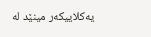یەکلاییکەر مینێد لە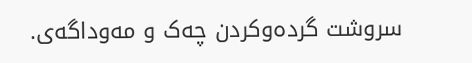سروشت گردەوکردن چەک و مەوداگەی.